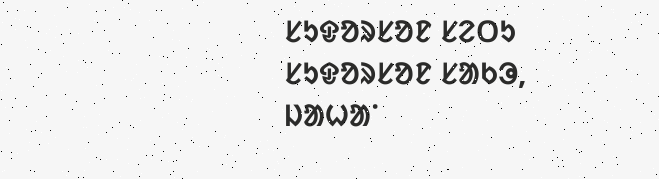ᱥᱩᱫᱚᱨᱥᱚᱱ ᱥᱮᱛᱩ
ᱥᱩᱫᱚᱨᱥᱚᱱ ᱥᱟᱠᱳ, ᱡᱟᱦᱟᱸ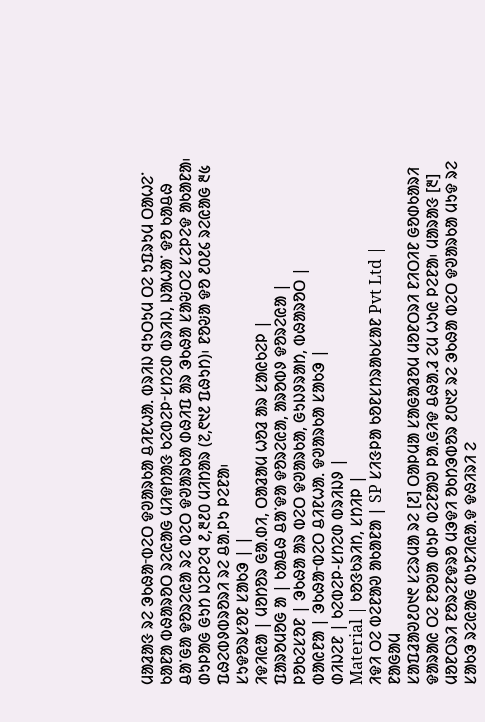ᱢᱟᱲᱟᱝ ᱨᱮ ᱳᱠᱷᱟᱼᱵᱮᱛ ᱫᱣᱟᱨᱠᱟ ᱪᱤᱱᱦᱟᱹ ᱵᱨᱤᱡ ᱧᱩᱛᱩᱢ ᱛᱮ ᱩᱯᱨᱩᱢ ᱛᱟᱦᱮᱸ ᱠᱟᱱᱟ ᱵᱷᱟᱨᱚᱛ ᱨᱮᱭᱟᱜ ᱢᱤᱫᱴᱟᱝ ᱠᱮᱵᱮᱞᱼᱥᱴᱮᱰ ᱵᱨᱤᱡ, ᱡᱟᱦᱟᱸ ᱫᱚ ᱠᱟᱪᱷ ᱪᱟᱸᱜᱟ ᱫᱚᱨᱮᱭᱟ ᱨᱮ ᱵᱮᱛ ᱫᱣᱟᱨᱠᱟ ᱰᱷᱤᱯ ᱟᱨ ᱳᱠᱷᱟ ᱥᱟᱶᱛᱮ ᱥᱮᱞᱮᱫ ᱟᱠᱟᱱᱟ᱾ ᱰᱩᱞᱟᱜ ᱜᱩᱴ ᱡᱮᱞᱮᱧ ᱒,᱓᱒᱐ ᱢᱤᱴᱟᱨ (᱗,᱖᱑᱒ ᱯᱷᱩᱴ)᱾ ᱱᱚᱶᱟ ᱫᱚ ᱒᱐᱒᱔ ᱨᱮᱭᱟᱜ ᱓᱕ ᱯᱷᱮᱵᱽᱵᱨᱚᱨᱤ ᱨᱮ ᱪᱟᱹᱞᱩ ᱞᱮᱱᱟ᱾
ᱥᱩᱫᱚᱨᱥᱚᱱ ᱥᱟᱠᱳ | |
ᱤᱫᱤᱭᱟ | ᱢᱚᱴᱚᱨ ᱜᱟᱹᱰᱤ, ᱛᱟᱲᱟᱢ ᱦᱚᱲ ᱟᱨ ᱥᱟᱭᱠᱮᱞ |
ᱯᱟᱨᱚᱢᱚᱜ ᱟ | ᱠᱟᱪᱷ ᱪᱟᱸᱫᱟ ᱫᱚᱨᱮᱭᱟ, ᱟᱨᱚᱵᱽ ᱫᱚᱨᱮᱭᱟ |
ᱞᱚᱠᱮᱥᱚᱱ | ᱳᱠᱷᱟ ᱟᱨ ᱵᱮᱛ ᱫᱣᱟᱨᱠᱟ, ᱜᱩᱡᱽᱨᱟᱴ, ᱵᱷᱟᱨᱚᱛ |
ᱵᱟᱭᱱᱟ | ᱳᱠᱷᱟᱼᱵᱮᱛ ᱪᱤᱱᱦᱟᱹ ᱫᱣᱟᱨᱠᱟ ᱥᱟᱠᱳ |
ᱰᱤᱡᱮᱱ | ᱠᱮᱵᱮᱞ-ᱥᱴᱮᱰ ᱵᱨᱤᱡᱽ |
Material | ᱠᱚᱝᱠᱨᱤᱴ, ᱥᱴᱤᱞ |
ᱤᱫᱤ ᱛᱮ ᱵᱮᱱᱟᱣ ᱟᱠᱟᱱᱟ | SP ᱥᱤᱝᱞᱟ ᱠᱚᱱᱥᱴᱨᱟᱠᱥᱟᱱ Pvt Ltd |
ᱱᱟᱜᱟᱢ
ᱥᱟᱯᱲᱟᱣ᱒᱐᱑᱖ ᱥᱮᱨᱢᱟ ᱨᱮ [᱒] ᱛᱟᱞᱢᱟ ᱥᱟᱜᱟᱲᱚᱢ ᱢᱚᱱᱛᱨᱤ ᱱᱤᱛᱤᱱ ᱜᱚᱰᱠᱟᱨᱤ ᱫᱟᱨᱟᱭ ᱛᱮ ᱱᱚᱣᱟ ᱰᱩᱞ ᱵᱮᱱᱟᱣ ᱞᱟᱹᱜᱤᱫ ᱪᱷᱟᱹᱲ ᱮᱢ ᱦᱩᱭ ᱞᱮᱱᱟ᱾ ᱢᱟᱨᱟᱝ [᱓] ᱢᱚᱱᱛᱨᱤ ᱱᱚᱨᱮᱱᱫᱨᱚ ᱢᱳᱫᱤ ᱚᱠᱴᱳᱵᱚᱨ ᱒᱐᱑᱗ ᱨᱮ ᱳᱠᱷᱟ ᱵᱮᱛ ᱫᱣᱟᱨᱠᱟ ᱢᱩᱫ ᱨᱮ ᱥᱟᱠᱳ ᱨᱮᱭᱟᱜ ᱵᱩᱱᱤᱭᱟᱹᱫ ᱫᱷᱤᱨᱤ ᱮ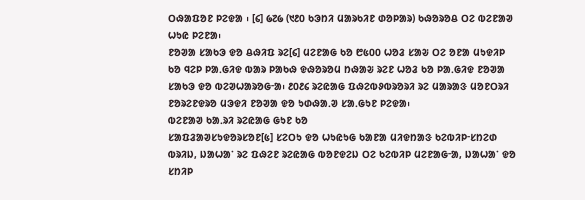ᱛᱷᱟᱯᱚᱱ ᱞᱮᱫᱟ ᱾ [᱔] ᱙᱗᱙ (᱑᱒᱐ ᱠᱳᱴᱤ ᱢᱟᱨᱠᱤᱱ ᱰᱚᱞᱟᱨ) ᱠᱷᱚᱨᱚᱪ ᱛᱮ ᱵᱮᱱᱟᱣ ᱦᱩᱭ ᱞᱮᱱᱟ᱾
ᱱᱚᱣᱟ ᱥᱟᱠᱳ ᱫᱚ ᱪᱷᱤᱯ ᱨᱮ[᱔] ᱢᱮᱱᱟᱜ ᱠᱚ ᱘᱕᱐᱐ ᱦᱚᱲ ᱥᱟᱶ ᱛᱮ ᱚᱱᱟ ᱢᱩᱫᱤᱞ ᱠᱚ ᱧᱮᱞ ᱞᱟᱹᱜᱤᱫ ᱵᱟᱨ ᱞᱟᱠᱷ ᱫᱷᱚᱨᱚᱢ ᱴᱷᱟᱶ ᱨᱮᱱ ᱦᱚᱲ ᱠᱚ ᱞᱟᱹᱜᱤᱫ ᱱᱚᱣᱟ ᱥᱟᱠᱳ ᱫᱚ ᱵᱮᱣᱦᱟᱨᱚᱜᱼᱟ᱾ ᱒᱐᱒᱔ ᱨᱮᱭᱟᱜ ᱯᱷᱮᱵᱽᱵᱨᱚᱨᱤ ᱨᱮ ᱢᱟᱨᱟᱝ ᱢᱚᱱᱛᱨᱤ ᱱᱚᱨᱮᱱᱫᱨᱚ ᱢᱳᱫᱤ ᱱᱚᱣᱟ ᱫᱚ ᱩᱰᱷᱟᱹᱣ ᱥᱟᱹᱜᱩᱱ ᱞᱮᱫᱟ᱾
ᱵᱮᱱᱟᱣ ᱠᱟᱹᱨᱤ ᱨᱮᱭᱟᱜ ᱜᱩᱱ ᱠᱚ
ᱥᱟᱯᱲᱟᱣᱥᱩᱫᱚᱨᱥᱚᱱ[᱕] ᱥᱮᱛᱩ ᱫᱚ ᱦᱩᱭᱩᱜ ᱠᱟᱱᱟ ᱢᱤᱫᱴᱟᱝ ᱠᱮᱵᱤᱞᱼᱥᱴᱮᱰ ᱵᱨᱤᱡ, ᱡᱟᱦᱟᱸ ᱨᱮ ᱯᱷᱮᱱ ᱨᱮᱭᱟᱜ ᱵᱚᱱᱫᱮᱡ ᱛᱮ ᱠᱮᱵᱤᱞ ᱢᱮᱱᱟᱜᱼᱟ, ᱡᱟᱦᱟᱸ ᱫᱚ ᱥᱴᱤᱞ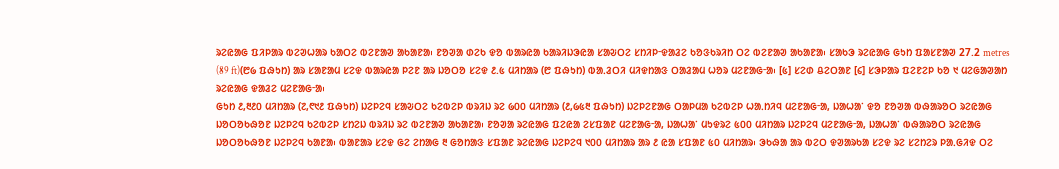ᱨᱮᱭᱟᱜ ᱯᱤᱞᱟᱨ ᱵᱮᱣᱦᱟᱨ ᱠᱟᱛᱮ ᱵᱮᱱᱟᱣ ᱟᱠᱟᱱᱟ᱾ ᱱᱚᱣᱟ ᱰᱮᱠ ᱫᱚ ᱵᱟᱨᱭᱟ ᱠᱟᱨᱤᱡᱳᱭᱟ ᱥᱟᱶᱛᱮ ᱥᱴᱤᱞᱼᱫᱟᱲᱮ ᱠᱚᱝᱠᱨᱤᱴ ᱛᱮ ᱵᱮᱱᱟᱣ ᱟᱠᱟᱱᱟ᱾ ᱥᱟᱠᱳ ᱨᱮᱭᱟᱜ ᱜᱩᱴ ᱯᱟᱥᱱᱟᱣ 27.2 metres (89 ft)(᱘᱙ ᱯᱷᱩᱴ) ᱟᱨ ᱥᱟᱱᱟᱢ ᱥᱮᱫ ᱵᱟᱨᱭᱟ ᱞᱮᱱ ᱟᱨ ᱡᱚᱛᱚ ᱥᱮᱫ ᱒.᱕ ᱢᱤᱴᱟᱨ (᱘ ᱯᱷᱩᱴ) ᱵᱟᱹᱲᱛᱤ ᱢᱤᱫᱴᱟᱝ ᱛᱟᱲᱟᱢ ᱦᱚᱨ ᱢᱮᱱᱟᱜᱼᱟ᱾ [᱕] ᱥᱮᱰ ᱪᱮᱛᱟᱱ [᱔] ᱥᱳᱞᱟᱨ ᱯᱮᱱᱮᱞ ᱠᱚ ᱑ ᱢᱮᱜᱟᱣᱟᱴ ᱨᱮᱭᱟᱜ ᱫᱟᱲᱮ ᱢᱮᱱᱟᱜᱼᱟ᱾
ᱜᱩᱴ ᱒,᱓᱒᱐ ᱢᱤᱴᱟᱨ (᱗,᱖᱑᱒ ᱯᱷᱩᱴ) ᱡᱮᱞᱮᱧ ᱥᱟᱶᱛᱮ ᱠᱮᱵᱮᱞ ᱵᱨᱤᱡ ᱨᱮ ᱙᱐᱐ ᱢᱤᱴᱟᱨ (᱒,᱙᱕᱓ ᱯᱷᱩᱴ) ᱡᱮᱞᱮᱱᱟᱜ ᱛᱟᱞᱢᱟ ᱠᱮᱵᱮᱞ ᱦᱟᱹᱴᱤᱧ ᱢᱮᱱᱟᱜᱼᱟ, ᱡᱟᱦᱟᱸ ᱫᱚ ᱱᱚᱣᱟ ᱵᱷᱟᱨᱚᱛ ᱨᱮᱭᱟᱜ ᱡᱚᱛᱚᱠᱷᱚᱱ ᱡᱮᱞᱮᱧ ᱠᱮᱵᱮᱞ ᱥᱴᱮᱡ ᱵᱨᱤᱡ ᱨᱮ ᱵᱮᱱᱟᱣ ᱟᱠᱟᱱᱟ᱾ ᱱᱚᱣᱟ ᱨᱮᱭᱟᱜ ᱯᱮᱭᱟ ᱮᱥᱯᱟᱱ ᱢᱮᱱᱟᱜᱼᱟ, ᱡᱟᱦᱟᱸ ᱢᱩᱫᱨᱮ ᱕᱐᱐ ᱢᱤᱴᱟᱨ ᱡᱮᱞᱮᱧ ᱢᱮᱱᱟᱜᱼᱟ, ᱡᱟᱦᱟᱸ ᱵᱷᱟᱨᱚᱛ ᱨᱮᱭᱟᱜ ᱡᱚᱛᱚᱠᱷᱚᱱ ᱡᱮᱞᱮᱧ ᱠᱟᱱᱟ᱾ ᱵᱟᱱᱟᱨ ᱥᱮᱫ ᱜᱮ ᱮᱴᱟᱜ ᱓ ᱜᱚᱴᱟᱝ ᱥᱯᱟᱱ ᱨᱮᱭᱟᱜ ᱡᱮᱞᱮᱧ ᱑᱐᱐ ᱢᱤᱴᱟᱨ ᱟᱨ ᱒ ᱭᱟ ᱥᱯᱟᱱ ᱕᱐ ᱢᱤᱴᱟᱨ᱾ ᱳᱠᱷᱟ ᱟᱨ ᱵᱮᱛ ᱫᱣᱟᱨᱠᱟ ᱥᱮᱫ ᱨᱮ ᱥᱮᱴᱮᱨ ᱞᱟᱹᱜᱤᱫ ᱛᱮ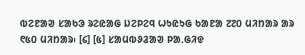ᱵᱮᱱᱟᱣ ᱥᱟᱠᱳ ᱨᱮᱭᱟᱜ ᱡᱮᱞᱮᱧ ᱦᱩᱭᱩᱜ ᱠᱟᱱᱟ ᱗᱗᱐ ᱢᱤᱴᱟᱨ ᱟᱨ ᱖᱕᱐ ᱢᱤᱴᱟᱨ᱾ [᱔] [᱕] ᱥᱟᱢᱵᱽᱲᱟᱣ ᱞᱟᱹᱜᱤᱫ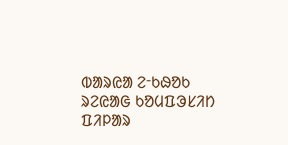ᱵᱟᱨᱭᱟ ᱮᱼᱠᱷᱚᱠ ᱨᱮᱭᱟᱜ ᱠᱚᱢᱯᱳᱥᱤᱴ ᱯᱤᱞᱟᱨ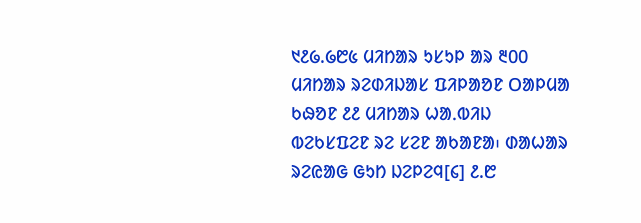᱑᱒᱙.᱙᱘᱕ ᱢᱤᱴᱟᱨ ᱩᱥᱩᱞ ᱟᱨ ᱓᱐᱐ ᱢᱤᱴᱟᱨ ᱨᱮᱰᱤᱡᱟᱥ ᱯᱤᱞᱟᱚᱱ ᱛᱟᱞᱢᱟ ᱠᱷᱚᱱ ᱒᱒ ᱢᱤᱴᱟᱨ ᱦᱟᱹᱵᱤᱡ ᱵᱮᱠᱥᱯᱮᱱ ᱨᱮ ᱥᱮᱱ ᱟᱠᱟᱱᱟ᱾ ᱰᱟᱦᱟᱨ ᱨᱮᱭᱟᱜ ᱜᱩᱴ ᱡᱮᱞᱮᱧ[᱔] ᱒.᱘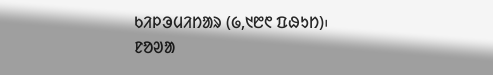ᱠᱤᱞᱳᱢᱤᱴᱟᱨ (᱙,᱑᱘᱖ ᱯᱷᱩᱴ)᱾
ᱱᱚᱣᱟ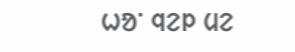ᱦᱚᱸ ᱧᱮᱞ ᱢᱮ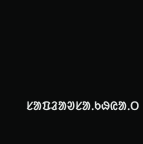ᱥᱟᱯᱲᱟᱣᱥᱟᱹᱠᱷᱭᱟᱹᱛ